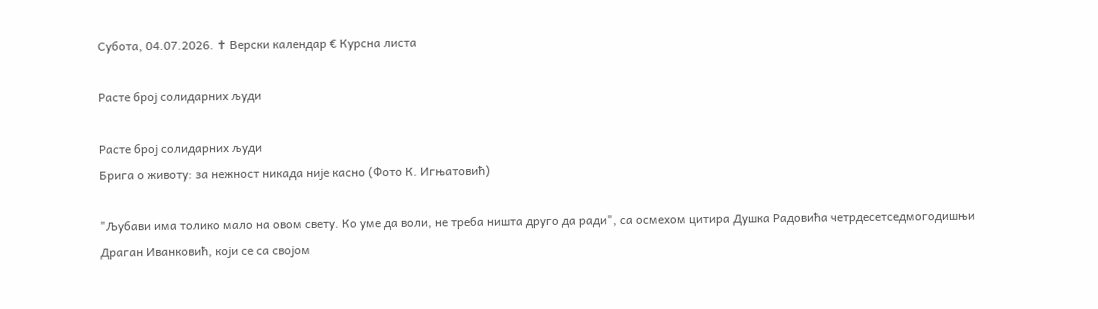Субота, 04.07.2026. ✝ Верски календар € Курсна листа

Расте број солидарних људи

Расте број солидарних људи
Брига о животу: за нежност никада није касно (Фото К. Игњатовић)

"Љубави има толико мало на овом свету. Ко уме да воли, не треба ништа друго да ради", са осмехом цитира Душка Радовића четрдесетседмогодишњи Драган Иванковић, који се са својом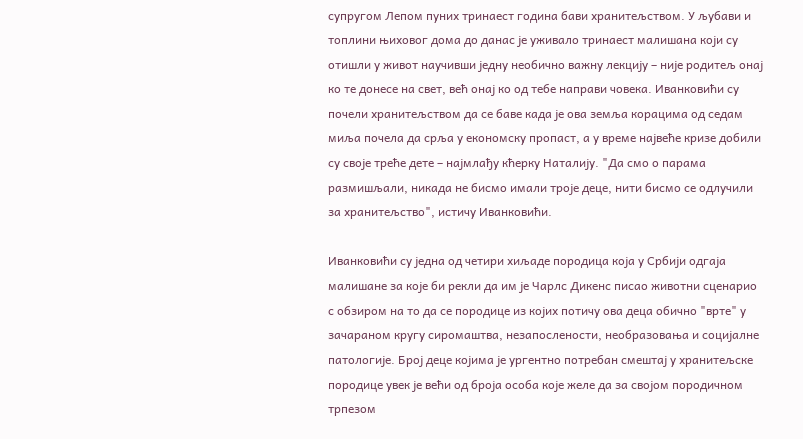супругом Лепом пуних тринаест година бави хранитељством. У љубави и топлини њиховог дома до данас је уживало тринаест малишана који су отишли у живот научивши једну необично важну лекцију – није родитељ онај ко те донесе на свет, већ онај ко од тебе направи човека. Иванковићи су почели хранитељством да се баве када је ова земља корацима од седам миља почела да срља у економску пропаст, а у време највеће кризе добили су своје треће дете – најмлађу кћерку Наталију. "Да смо о парама размишљали, никада не бисмо имали троје деце, нити бисмо се одлучили за хранитељство", истичу Иванковићи.

Иванковићи су једна од четири хиљаде породица која у Србији одгаја малишане за које би рекли да им је Чарлс Дикенс писао животни сценарио с обзиром на то да се породице из којих потичу ова деца обично "врте" у зачараном кругу сиромаштва, незапослености, необразовања и социјалне патологије. Број деце којима је ургентно потребан смештај у хранитељске породице увек је већи од броја особа које желе да за својом породичном трпезом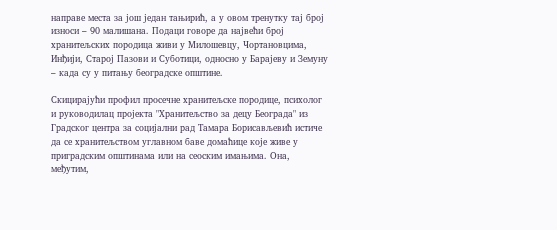направе места за још један тањирић, а у овом тренутку тај број износи – 90 малишана. Подаци говоре да највећи број хранитељских породица живи у Милошевцу, Чортановцима, Инђији, Старој Пазови и Суботици, односно у Барајеву и Земуну – када су у питању београдске општине.

Скицирајући профил просечне хранитељске породице, психолог и руководилац пројекта "Хранитељство за децу Београда" из Градског центра за социјални рад Тамара Борисављевић истиче да се хранитељством углавном баве домаћице које живе у приградским општинама или на сеоским имањима. Она, међутим,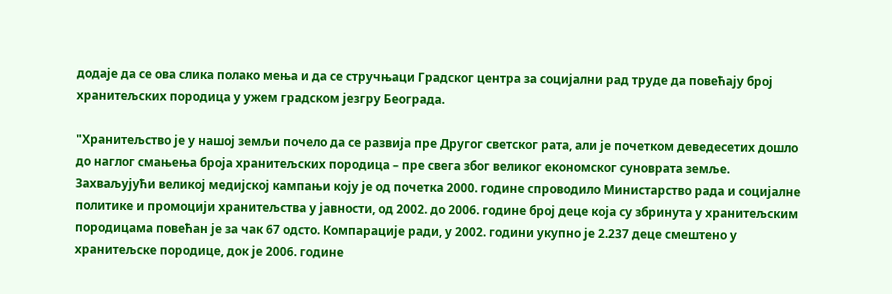додаје да се ова слика полако мења и да се стручњаци Градског центра за социјални рад труде да повећају број хранитељских породица у ужем градском језгру Београда.

"Хранитељство је у нашој земљи почело да се развија пре Другог светског рата, али је почетком деведесетих дошло до наглог смањења броја хранитељских породица – пре свега због великог економског суноврата земље. Захваљујући великој медијској кампањи коју је од почетка 2000. године спроводило Министарство рада и социјалне политике и промоцији хранитељства у јавности, од 2002. до 2006. године број деце која су збринута у хранитељским породицама повећан је за чак 67 одсто. Компарације ради, у 2002. години укупно је 2.237 деце смештено у хранитељске породице, док је 2006. године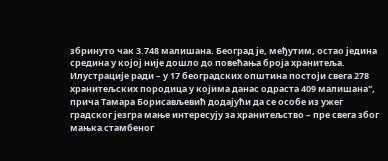збринуто чак 3.748 малишана. Београд је, међутим, остао једина средина у којој није дошло до повећања броја хранитеља. Илустрације ради – у 17 београдских општина постоји свега 278 хранитељских породица у којима данас одраста 409 малишана", прича Тамара Борисављевић додајући да се особе из ужег градског језгра мање интересују за хранитељство – пре свега због мањка стамбеног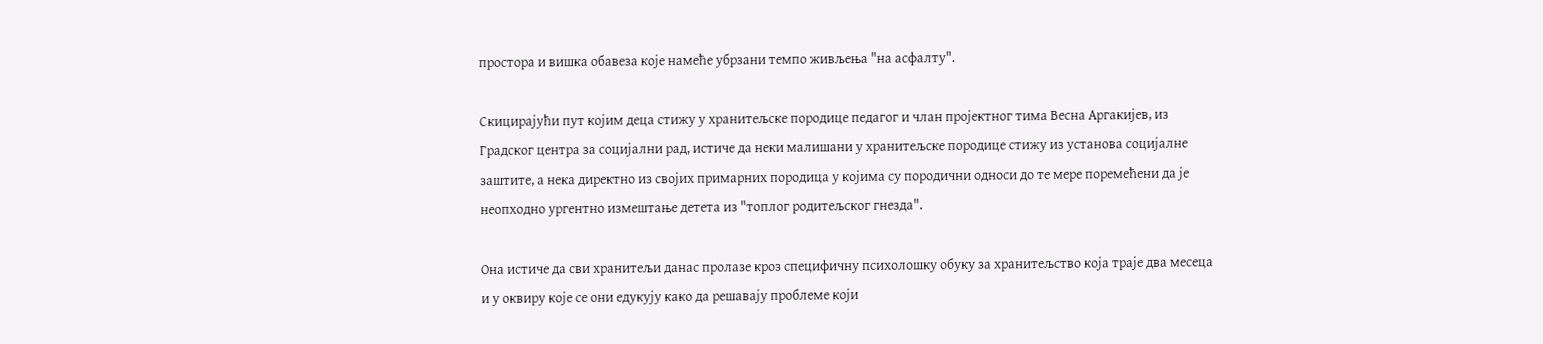простора и вишка обавеза које намеће убрзани темпо живљења "на асфалту".

Скицирајући пут којим деца стижу у хранитељске породице педагог и члан пројектног тима Весна Аргакијев, из Градског центра за социјални рад, истиче да неки малишани у хранитељске породице стижу из установа социјалне заштите, а нека директно из својих примарних породица у којима су породични односи до те мере поремећени да је неопходно ургентно измештање детета из "топлог родитељског гнезда".

Она истиче да сви хранитељи данас пролазе кроз специфичну психолошку обуку за хранитељство која траје два месеца и у оквиру које се они едукују како да решавају проблеме који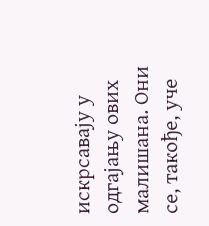искрсавају у одгајању ових малишана. Они се, такође, уче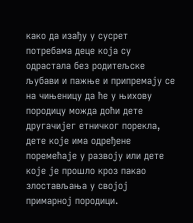како да изађу у сусрет потребама деце која су одрастала без родитељске љубави и пажње и припремају се на чињеницу да ће у њихову породицу можда доћи дете другачијег етничког порекла, дете које има одређене поремећаје у развоју или дете које је прошло кроз пакао злостављања у својој примарној породици.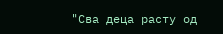"Сва деца расту од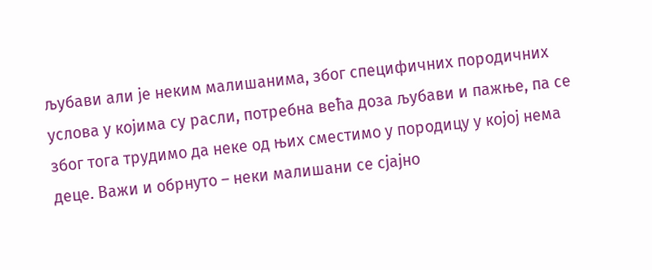љубави али је неким малишанима, због специфичних породичних услова у којима су расли, потребна већа доза љубави и пажње, па се због тога трудимо да неке од њих сместимо у породицу у којој нема деце. Важи и обрнуто – неки малишани се сјајно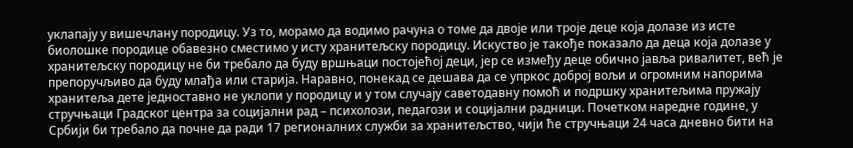уклапају у вишечлану породицу. Уз то, морамо да водимо рачуна о томе да двоје или троје деце која долазе из исте биолошке породице обавезно сместимо у исту хранитељску породицу. Искуство је такође показало да деца која долазе у хранитељску породицу не би требало да буду вршњаци постојећој деци, јер се између деце обично јавља ривалитет, већ је препоручљиво да буду млађа или старија. Наравно, понекад се дешава да се упркос доброј вољи и огромним напорима хранитеља дете једноставно не уклопи у породицу и у том случају саветодавну помоћ и подршку хранитељима пружају стручњаци Градског центра за социјални рад – психолози, педагози и социјални радници. Почетком наредне године, у Србији би требало да почне да ради 17 регионалних служби за хранитељство, чији ће стручњаци 24 часа дневно бити на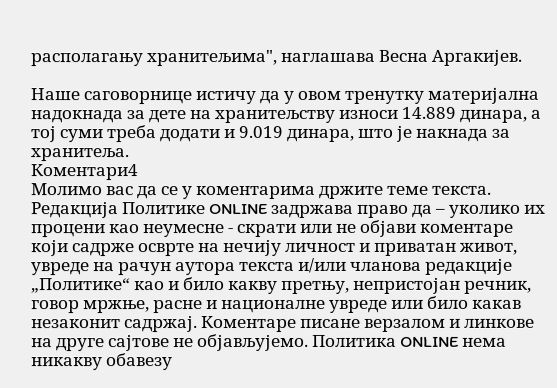располагању хранитељима", наглашава Весна Аргакијев.

Наше саговорнице истичу да у овом тренутку материјална надокнада за дете на хранитељству износи 14.889 динара, а тој суми треба додати и 9.019 динара, што је накнада за хранитеља.
Коментари4
Молимо вас да се у коментарима држите теме текста. Редакција Политике ONLINE задржава право да – уколико их процени као неумесне - скрати или не објави коментаре који садрже осврте на нечију личност и приватан живот, увреде на рачун аутора текста и/или чланова редакције „Политике“ као и било какву претњу, непристојан речник, говор мржње, расне и националне увреде или било какав незаконит садржај. Коментаре писане верзалом и линкове на друге сајтове не објављујемо. Политика ONLINE нема никакву обавезу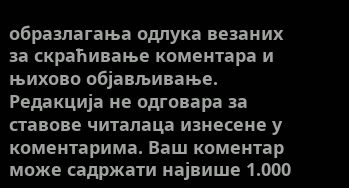образлагања одлука везаних за скраћивање коментара и њихово објављивање. Редакција не одговара за ставове читалаца изнесене у коментарима. Ваш коментар може садржати највише 1.000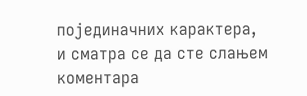појединачних карактера, и сматра се да сте слањем коментара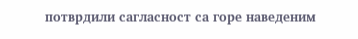потврдили сагласност са горе наведеним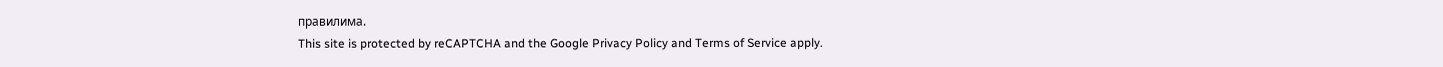правилима.
This site is protected by reCAPTCHA and the Google Privacy Policy and Terms of Service apply.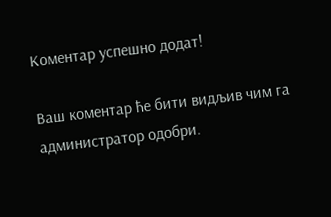Комeнтар успeшно додат!

Ваш комeнтар ћe бити видљив чим га администратор одобри.